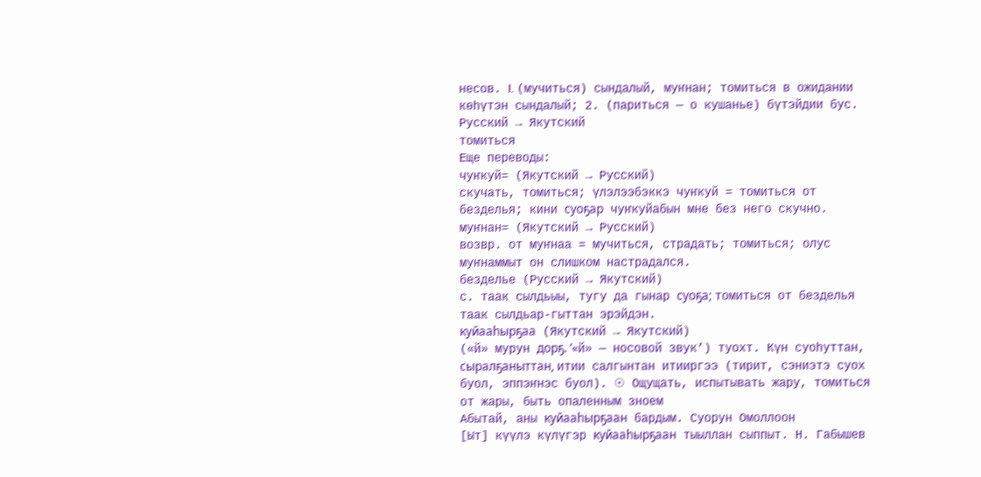несов. I. (мучиться) сындалый, муҥнан; томиться в ожидании көһүтэн сындалый; 2. (париться — о кушанье) бүтэйдии бус.
Русский → Якутский
томиться
Еще переводы:
чуҥкуй= (Якутский → Русский)
скучать, томиться; үлэлээбэккэ чуҥкуй = томиться от безделья; кини суоҕар чуҥкуйабын мне без него скучно.
муҥнан= (Якутский → Русский)
возвр. от муҥнаа = мучиться, страдать; томиться; олус муҥнаммыт он слишком настрадался.
безделье (Русский → Якутский)
с. таак сылдьыы, тугу да гынар суоҕа; томиться от безделья таак сылдьар-гыттан эрэйдэн.
куйааһырҕаа (Якутский → Якутский)
(«й» мурун дорҕ. ‘«й» — носовой звук’) туохт. Күн суоһуттан, сыралҕаныттан, итии салгынтан итииргээ (тирит, сэниэтэ суох буол, эппэҥнэс буол). ☉ Ощущать, испытывать жару, томиться от жары, быть опаленным зноем
Абытай, аны куйааһырҕаан бардым. Суорун Омоллоон
[Ыт] күүлэ күлүгэр куйааһырҕаан тыыллан сыппыт. Н. Габышев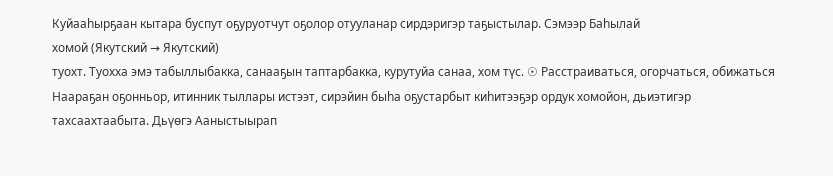Куйааһырҕаан кытара буспут оҕуруотчут оҕолор отууланар сирдэригэр таҕыстылар. Сэмээр Баһылай
хомой (Якутский → Якутский)
туохт. Туохха эмэ табыллыбакка, санааҕын таптарбакка, курутуйа санаа, хом түс. ☉ Расстраиваться, огорчаться, обижаться
Наараҕан оҕонньор, итинник тыллары истээт, сирэйин быһа оҕустарбыт киһитээҕэр ордук хомойон, дьиэтигэр тахсаахтаабыта. Дьүөгэ Ааныстыырап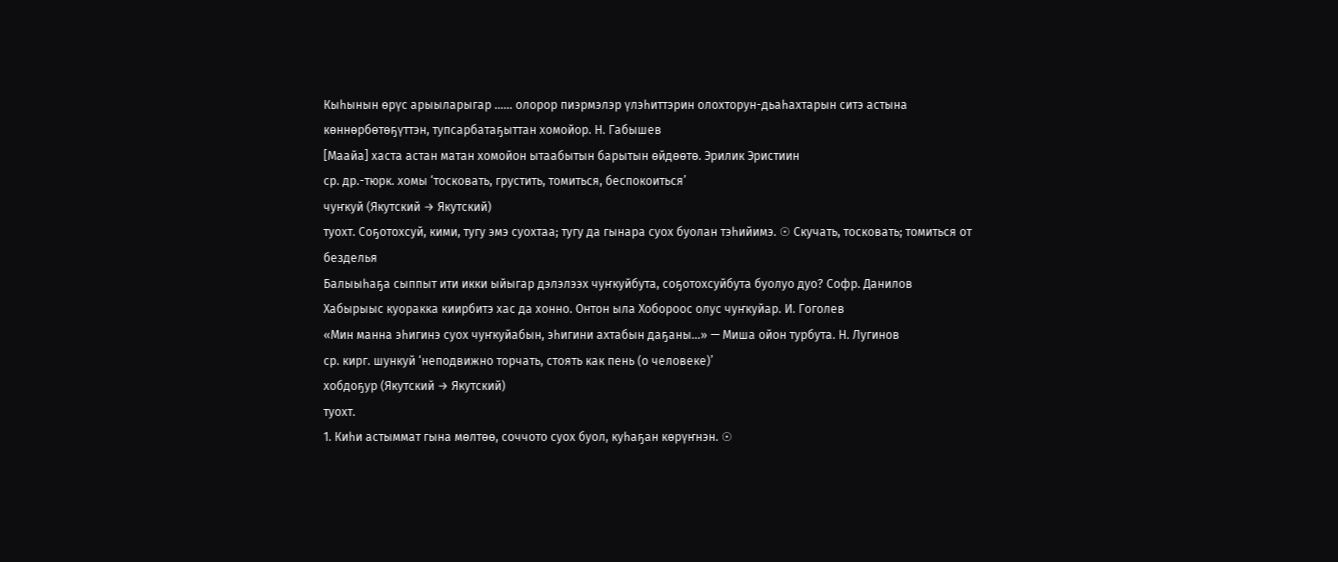Кыһынын өрүс арыыларыгар …… олорор пиэрмэлэр үлэһиттэрин олохторун-дьаһахтарын ситэ астына көннөрбөтөҕүттэн, тупсарбатаҕыттан хомойор. Н. Габышев
[Маайа] хаста астан матан хомойон ытаабытын барытын өйдөөтө. Эрилик Эристиин
ср. др.-тюрк. хомы ‘тосковать, грустить, томиться, беспокоиться’
чуҥкуй (Якутский → Якутский)
туохт. Соҕотохсуй, кими, тугу эмэ суохтаа; тугу да гынара суох буолан тэһийимэ. ☉ Скучать, тосковать; томиться от безделья
Балыыһаҕа сыппыт ити икки ыйыгар дэлэлээх чуҥкуйбута, соҕотохсуйбута буолуо дуо? Софр. Данилов
Хабырыыс куоракка киирбитэ хас да хонно. Онтон ыла Хобороос олус чуҥкуйар. И. Гоголев
«Мин манна эһигинэ суох чуҥкуйабын, эһигини ахтабын даҕаны…» — Миша ойон турбута. Н. Лугинов
ср. кирг. шункуй ‘неподвижно торчать, стоять как пень (о человеке)’
хобдоҕур (Якутский → Якутский)
туохт.
1. Киһи астыммат гына мөлтөө, соччото суох буол, куһаҕан көрүҥнэн. ☉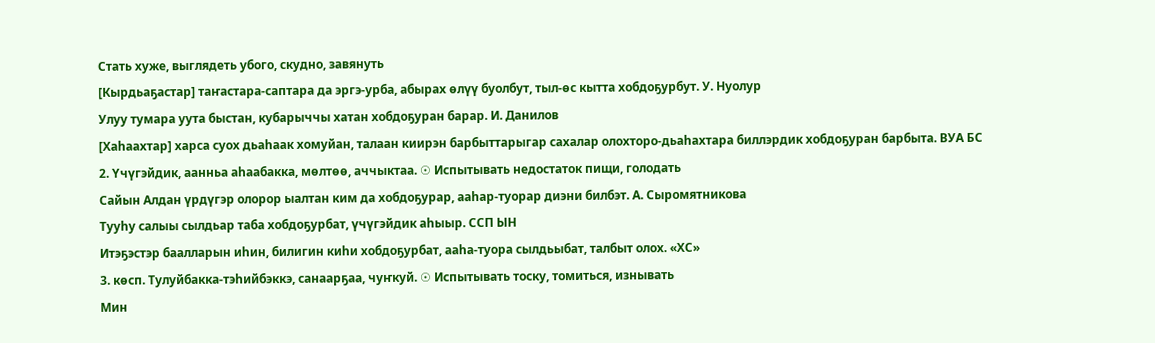Стать хуже, выглядеть убого, скудно, завянуть
[Кырдьаҕастар] таҥастара-саптара да эргэ-урба, абырах өлүү буолбут, тыл-өс кытта хобдоҕурбут. У. Нуолур
Улуу тумара уута быстан, кубарыччы хатан хобдоҕуран барар. И. Данилов
[Хаһаахтар] харса суох дьаһаак хомуйан, талаан киирэн барбыттарыгар сахалар олохторо-дьаһахтара биллэрдик хобдоҕуран барбыта. ВУА БС
2. Үчүгэйдик, аанньа аһаабакка, мөлтөө, аччыктаа. ☉ Испытывать недостаток пищи, голодать
Сайын Алдан үрдүгэр олорор ыалтан ким да хобдоҕурар, ааһар-туорар диэни билбэт. А. Сыромятникова
Тууһу салыы сылдьар таба хобдоҕурбат, үчүгэйдик аһыыр. ССП ЫН
Итэҕэстэр баалларын иһин, билигин киһи хобдоҕурбат, ааһа-туора сылдьыбат, талбыт олох. «ХС»
3. көсп. Тулуйбакка-тэһийбэккэ, санаарҕаа, чуҥкуй. ☉ Испытывать тоску, томиться, изнывать
Мин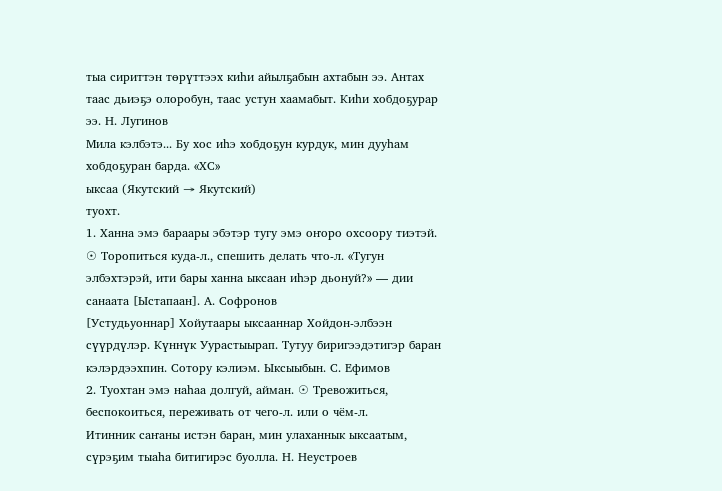тыа сириттэн төрүттээх киһи айылҕабын ахтабын ээ. Антах таас дьиэҕэ олоробун, таас устун хаамабыт. Киһи хобдоҕурар ээ. Н. Лугинов
Мила кэлбэтэ... Бу хос иһэ хобдоҕун курдук, мин дууһам хобдоҕуран барда. «ХС»
ыксаа (Якутский → Якутский)
туохт.
1. Ханна эмэ бараары эбэтэр тугу эмэ оҥоро охсоору тиэтэй. ☉ Торопиться куда-л., спешить делать что-л. «Тугун элбэхтэрэй, ити бары ханна ыксаан иһэр дьонуй?» — дии санаата [Ыстапаан]. А. Софронов
[Устудьуоннар] Хойутаары ыксааннар Хойдон-элбээн сүүрдүлэр. Күннүк Уурастыырап. Тутуу биригээдэтигэр баран кэлэрдээхпин. Сотору кэлиэм. Ыксыыбын. С. Ефимов
2. Туохтан эмэ наһаа долгуй, айман. ☉ Тревожиться, беспокоиться, переживать от чего-л. или о чём-л.
Итинник саҥаны истэн баран, мин улаханнык ыксаатым, сүрэҕим тыаһа битигирэс буолла. Н. Неустроев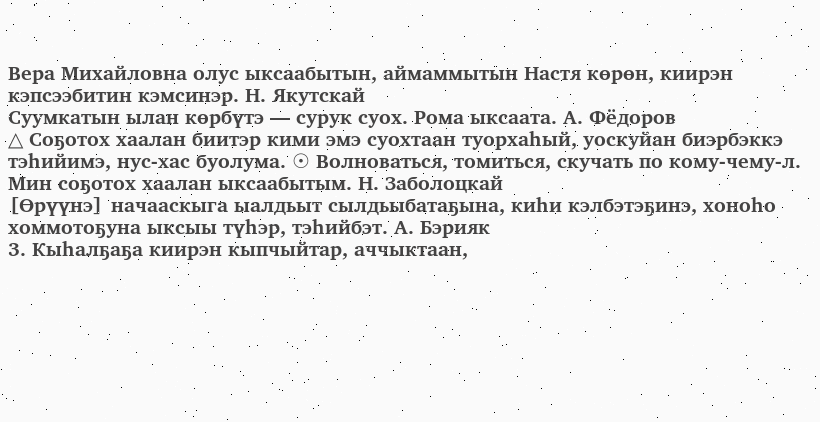Вера Михайловна олус ыксаабытын, аймаммытын Настя көрөн, киирэн кэпсээбитин кэмсинэр. Н. Якутскай
Суумкатын ылан көрбүтэ — сурук суох. Рома ыксаата. А. Фёдоров
△ Соҕотох хаалан биитэр кими эмэ суохтаан туорхаһый, уоскуйан биэрбэккэ тэһийимэ, нус-хас буолума. ☉ Волноваться, томиться, скучать по кому-чему-л.
Мин соҕотох хаалан ыксаабытым. Н. Заболоцкай
[Өрүүнэ] начааскыга ыалдьыт сылдьыбатаҕына, киһи кэлбэтэҕинэ, хоноһо хоммотоҕуна ыксыы түһэр, тэһийбэт. А. Бэрияк
3. Кыһалҕаҕа киирэн кыпчыйтар, аччыктаан,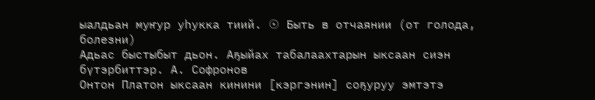ыалдьан муҥур уһукка тиий. ☉ Быть в отчаянии (от голода, болезни)
Адьас быстыбыт дьон. Аҕыйах табалаахтарын ыксаан сиэн бүтэрбиттэр. А. Софронов
Онтон Платон ыксаан кинини [кэргэнин] соҕуруу эмтэтэ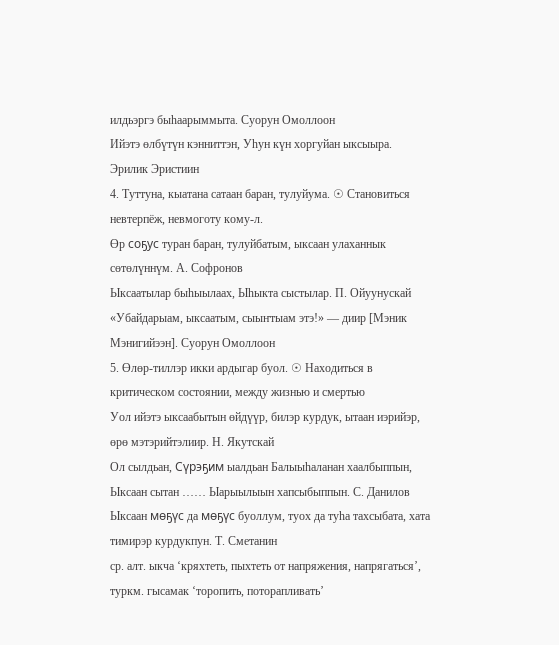илдьэргэ быһаарыммыта. Суорун Омоллоон
Ийэтэ өлбүтүн кэнниттэн, Уһун күн хоргуйан ыксыыра. Эрилик Эристиин
4. Туттуна, кыатана сатаан баран, тулуйума. ☉ Становиться невтерпёж, невмоготу кому-л.
Өр соҕус туран баран, тулуйбатым, ыксаан улаханнык сөтөлүннүм. А. Софронов
Ыксаатылар быһыылаах, Ыһыкта сыстылар. П. Ойуунускай
«Убайдарыам, ыксаатым, сыыҥтыам этэ!» — диир [Мэник Мэнигийээн]. Суорун Омоллоон
5. Өлөр-тиллэр икки ардыгар буол. ☉ Находиться в критическом состоянии, между жизнью и смертью
Уол ийэтэ ыксаабытын өйдүүр, билэр курдук, ытаан иэрийэр, өрө мэтэрийтэлиир. Н. Якутскай
Ол сылдьан, Сүрэҕим ыалдьан Балыыһаланан хаалбыппын, Ыксаан сытан …… Ыарыылыын хапсыбыппын. С. Данилов
Ыксаан мөҕүс да мөҕүс буоллум, туох да туһа тахсыбата, хата тимирэр курдукпун. Т. Сметанин
ср. алт. ыкча ‘кряхтеть, пыхтеть от напряжения, напрягаться’, туркм. гысамак ‘торопить, поторапливать’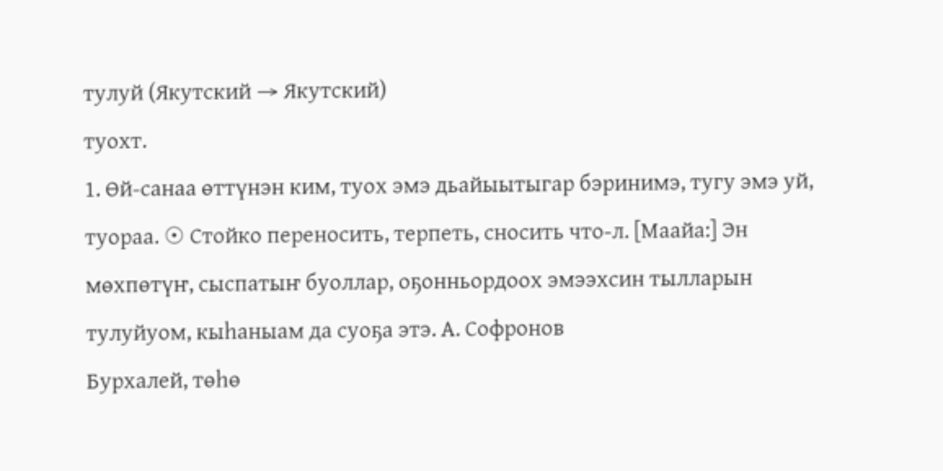тулуй (Якутский → Якутский)
туохт.
1. Өй-санаа өттүнэн ким, туох эмэ дьайыытыгар бэринимэ, тугу эмэ уй, туораа. ☉ Стойко переносить, терпеть, сносить что-л. [Маайа:] Эн мөхпөтүҥ, сыспатыҥ буоллар, оҕонньордоох эмээхсин тылларын тулуйуом, кыһаныам да суоҕа этэ. А. Софронов
Бурхалей, төһө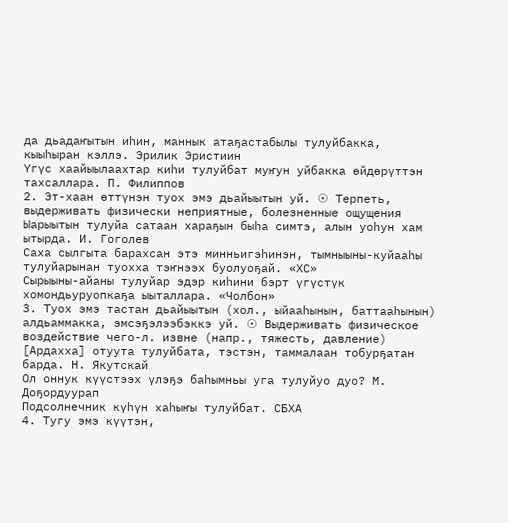да дьадаҥытын иһин, маннык атаҕастабылы тулуйбакка, кыыһыран кэллэ. Эрилик Эристиин
Үгүс хаайыылаахтар киһи тулуйбат муҥун уйбакка өйдөрүттэн тахсаллара. П. Филиппов
2. Эт-хаан өттүнэн туох эмэ дьайыытын уй. ☉ Терпеть, выдерживать физически неприятные, болезненные ощущения
Ыарыытын тулуйа сатаан хараҕын быһа симтэ, алын уоһун хам ытырда. И. Гоголев
Саха сылгыта барахсан этэ минньигэһинэн, тымныыны-куйааһы тулуйарынан туохха тэҥнээх буолуоҕай. «ХС»
Сырыыны-айаны тулуйар эдэр киһини бэрт үгүстүк хомондьуруопкаҕа ыыталлара. «Чолбон»
3. Туох эмэ тастан дьайыытын (хол., ыйааһынын, баттааһынын) алдьаммакка, эмсэҕэлээбэккэ уй. ☉ Выдерживать физическое воздействие чего-л. извне (напр., тяжесть, давление)
[Ардахха] отуута тулуйбата, тэстэн, таммалаан тобурҕатан барда. Н. Якутскай
Ол оннук күүстээх үлэҕэ баһымньы уга тулуйуо дуо? М. Доҕордуурап
Подсолнечник күһүн хаһыҥы тулуйбат. СБХА
4. Тугу эмэ күүтэн,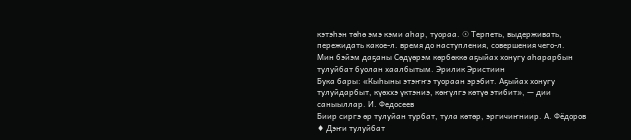кэтэһэн төһө эмэ кэми аһар, туораа. ☉ Терпеть, выдерживать, пережидать какое-л. время до наступления, совершения чего-л.
Мин бэйэм даҕаны Сөдүөрэм көрбөккө аҕыйах хонугу аһарарбын тулуйбат буолан хаалбытым. Эрилик Эристиин
Бука бары: «Кыһыны этэҥҥэ туораан эрэбит. Аҕыйах хонугу тулуйдарбыт, күөххэ үктэниэ, көҥүлгэ көтүө этибит», — дии саныыллар. И. Федосеев
Биир сиргэ өр тулуйан турбат, тула көтөр, эргичиҥниир. А. Фёдоров
♦ Дэҥи тулуйбат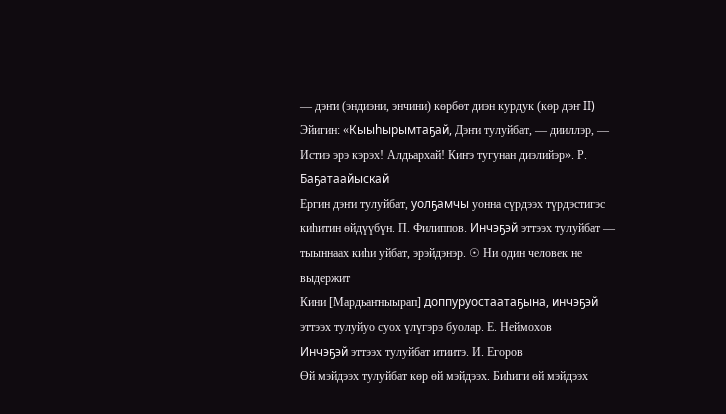— дэҥи (эндиэни, энчини) көрбөт диэн курдук (көр дэҥ II)
Эйигин: «Кыыһырымтаҕай, Дэҥи тулуйбат, — дииллэр, — Истиэ эрэ кэрэх! Алдьархай! Киҥэ тугунан диэлийэр». Р. Баҕатаайыскай
Ергин дэҥи тулуйбат, уолҕамчы уонна сүрдээх түрдэстигэс киһитин өйдүүбүн. П. Филиппов. Инчэҕэй эттээх тулуйбат — тыыннаах киһи уйбат, эрэйдэнэр. ☉ Ни один человек не выдержит
Кини [Мардьаҥныырап] доппуруостаатаҕына, инчэҕэй эттээх тулуйуо суох үлүгэрэ буолар. Е. Неймохов
Инчэҕэй эттээх тулуйбат итиитэ. И. Егоров
Өй мэйдээх тулуйбат көр өй мэйдээх. Биһиги өй мэйдээх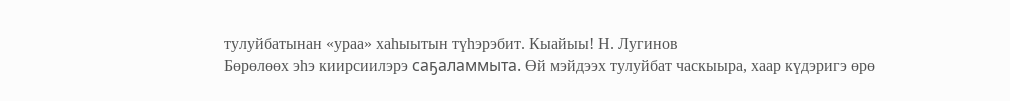тулуйбатынан «ураа» хаһыытын түһэрэбит. Кыайыы! Н. Лугинов
Бөрөлөөх эһэ киирсиилэрэ саҕаламмыта. Өй мэйдээх тулуйбат часкыыра, хаар күдэригэ өрө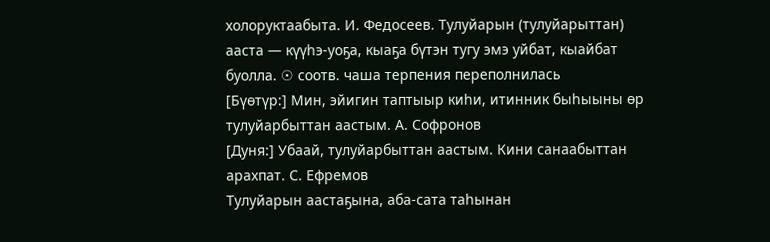холоруктаабыта. И. Федосеев. Тулуйарын (тулуйарыттан) ааста — күүһэ-уоҕа, кыаҕа бүтэн тугу эмэ уйбат, кыайбат буолла. ☉ соотв. чаша терпения переполнилась
[Бүөтүр:] Мин, эйигин таптыыр киһи, итинник быһыыны өр тулуйарбыттан аастым. А. Софронов
[Дуня:] Убаай, тулуйарбыттан аастым. Кини санаабыттан арахпат. С. Ефремов
Тулуйарын аастаҕына, аба-сата таһынан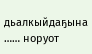дьалкыйдаҕына …… норуот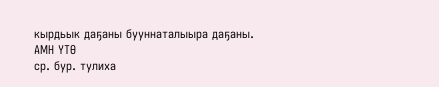кырдьык даҕаны бууннаталыыра даҕаны. АМН ҮТӨ
ср. бур. тулиха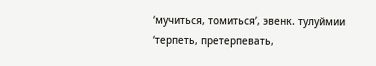‘мучиться, томиться’, эвенк. тулуймии ‘терпеть, претерпевать,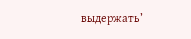выдержать’